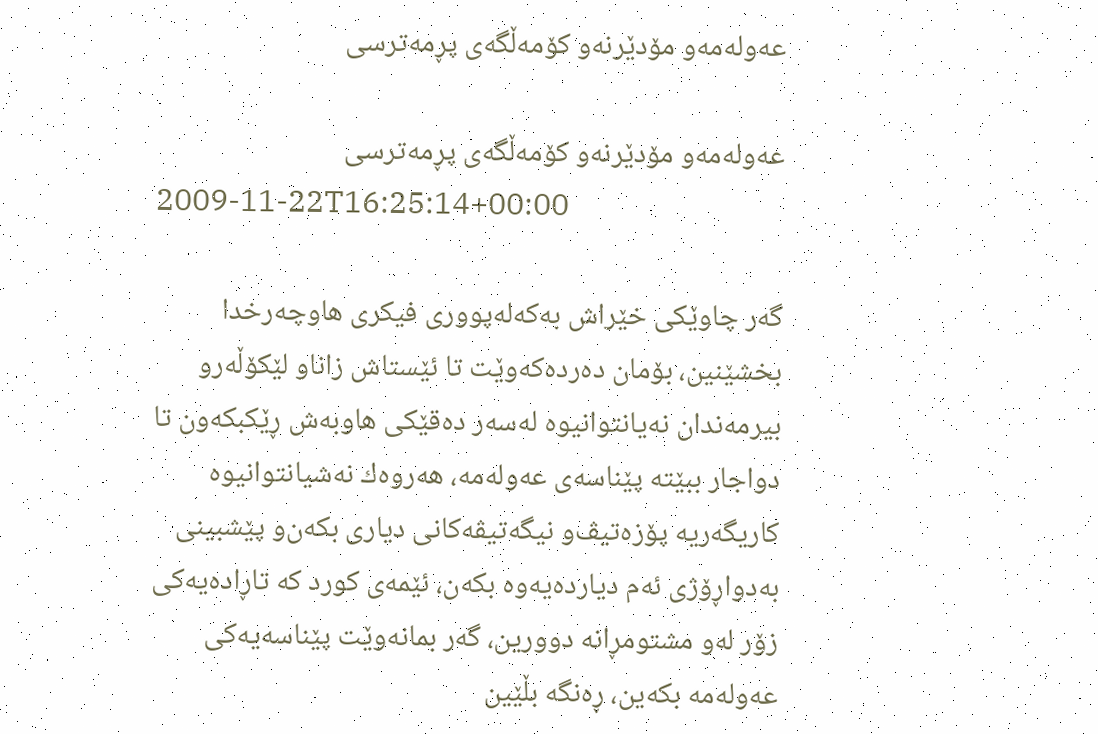عه‌وله‌مه‌‌و مۆدێرنه‌‌و كۆمه‌ڵگه‌ی پڕمه‌ترسی‌

عه‌وله‌مه‌‌و مۆدێرنه‌‌و كۆمه‌ڵگه‌ی پڕمه‌ترسی‌
2009-11-22T16:25:14+00:00

گه‌ر چاوێكی‌ خێراش به‌كه‌له‌پووری‌ فیكری‌ هاوچه‌رخدا بخشێنین، بۆمان ده‌رده‌كه‌وێت تا ئێستاش زاناو لێكۆڵه‌رو بیرمه‌ندان نه‌یانتوانیوه‌ له‌سه‌ر ده‌قێكی‌ هاوبه‌ش ڕێكبكه‌ون تا دواجار ببێته‌ پێناسه‌ی‌ عه‌وله‌مه‌، هه‌روه‌ك نه‌شیانتوانیوه‌ كاریگه‌ریه‌ پۆزه‌تیڤ‌و نیگه‌تیڤه‌كانی‌ دیاری‌ بكه‌ن‌و پێشبینی‌ به‌دواڕۆژی‌ ئه‌م دیارده‌یه‌وه‌ بكه‌ن، ئێمه‌ی‌ كورد كه‌ تاڕاده‌یه‌كی‌ زۆر له‌و مشتومڕانه‌ دوورین، گه‌ر بمانه‌وێت پێناسه‌یه‌كی‌ عه‌وله‌مه‌ بكه‌ین، ڕه‌نگه‌ بڵێین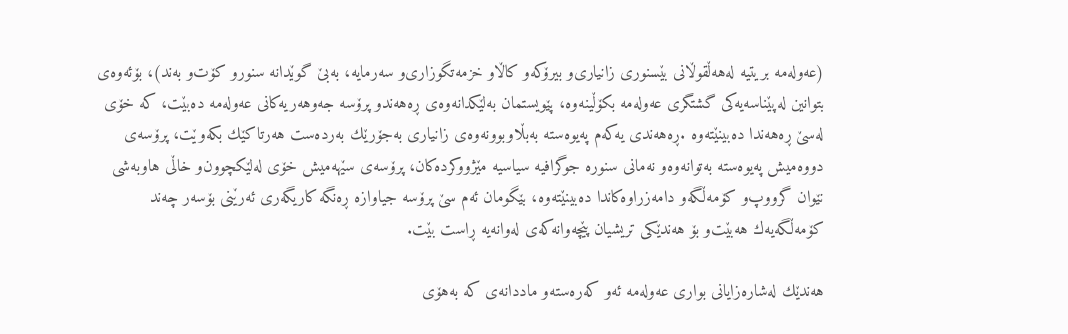(عه‌وله‌مه‌ بریتیه‌ له‌هه‌ڵقوڵانی‌ بێسنوری‌ زانیاری‌‌و بیرۆكه‌و كاڵاو خزمه‌تگوزاری‌‌و سه‌رمایه‌، به‌بێ‌ گوێدانه‌ سنورو كۆت‌و به‌ند)، بۆئه‌وه‌ی‌ بتوانین له‌پێناسه‌یه‌كی‌ گشتگری‌ عه‌وله‌مه‌ بكۆڵینه‌وه‌، پێویستمان به‌لێكدانه‌وه‌ی ڕه‌هه‌ندو پرۆسه‌ جه‌وهه‌ریه‌كانی‌ عه‌وله‌مه‌ ده‌بێت، كه‌ خۆی‌ له‌سێ‌ ڕه‌هه‌ندا ده‌بینێته‌وه‌ .ڕه‌هه‌ندی‌ یه‌كه‌م په‌یوه‌سته‌ به‌بڵاوبوونه‌وه‌ی‌ زانیاری‌ به‌جۆرێك به‌رده‌ست هه‌رتاكێك بكه‌وێت، پرۆسه‌ی‌ دووه‌میش په‌یوه‌سته‌ به‌توانه‌وه‌و نه‌مانی‌ سنوره‌ جوگرافیه‌ سیاسیه‌ مێژووكرده‌كان، پرۆسه‌ی‌ سێهه‌میش خۆی‌ له‌لێكچوون‌و خاڵی‌ هاوبه‌شی‌ نێوان گرووپ‌و كۆمه‌ڵگه‌و دامه‌زراوه‌كاندا ده‌بینێته‌وه‌، بێگومان ئه‌م سێ‌ پرۆسه‌ جیاوازه‌ ڕه‌نگه‌ كاریگه‌ری‌ ئه‌رێنی‌ بۆسه‌ر چه‌ند كۆمه‌ڵگه‌یه‌ك هه‌بێت‌و بۆ هه‌ندێكی‌ تریشیان پێچه‌وانه‌كه‌ی‌ له‌وانه‌یه‌ ڕاست بێت.

هه‌ندێك له‌شاره‌زایانی‌ بواری‌ عه‌وله‌مه‌ ئه‌و كه‌ره‌سته‌و ماددانه‌ی‌ كه‌ به‌هۆی‌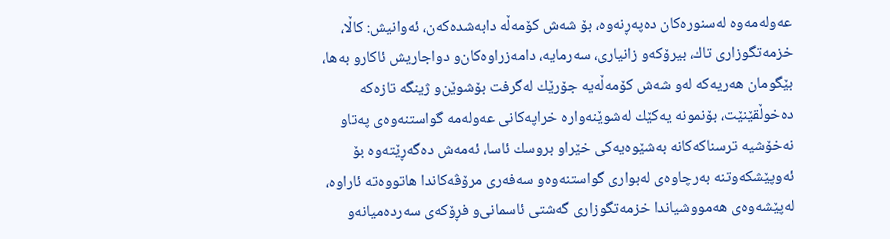عه‌وله‌مه‌وه‌ له‌سنوره‌كان ده‌په‌ڕنه‌وه‌، بۆ شه‌ش كۆمه‌ڵه‌ دابه‌شده‌كه‌ن، ئه‌وانیش: كاڵا، خزمه‌تگوزاری‌ تاك، بیرۆكه‌‌و زانیاری‌، سه‌رمایه‌، دامه‌زراوه‌كان‌و دواجاریش ئاكارو به‌ها، بێگومان هه‌ریه‌كه‌ له‌و شه‌ش كۆمه‌ڵه‌یه‌ جۆرێك له‌گرفت بۆشوێن‌و ژینگه‌ تازه‌كه‌ ده‌خوڵقێنێت، بۆنمونه‌ یه‌كێك له‌شوێنه‌واره‌ خراپه‌كانی‌ عه‌وله‌مه‌ گواستنه‌وه‌ی‌ په‌تاو نه‌خۆشیه‌ ترسناكه‌كانه‌ به‌شێوه‌یه‌كی‌ خێراو بروسك ئاسا، ئه‌مه‌ش ده‌گه‌ڕێته‌وه‌ بۆ ئه‌وپێشكه‌وتنه‌ به‌رچاوه‌ی‌ له‌بواری‌ گواستنه‌وه‌و سه‌فه‌ری‌ مرۆڤه‌كاندا هاتووه‌ته‌ ئاراوه‌، له‌پێشه‌وه‌ی‌ هه‌مووشیاندا خزمه‌تگوزاری‌ گه‌شتی‌ ئاسمانی‌‌و فڕۆكه‌ی‌ سه‌رده‌میانه‌و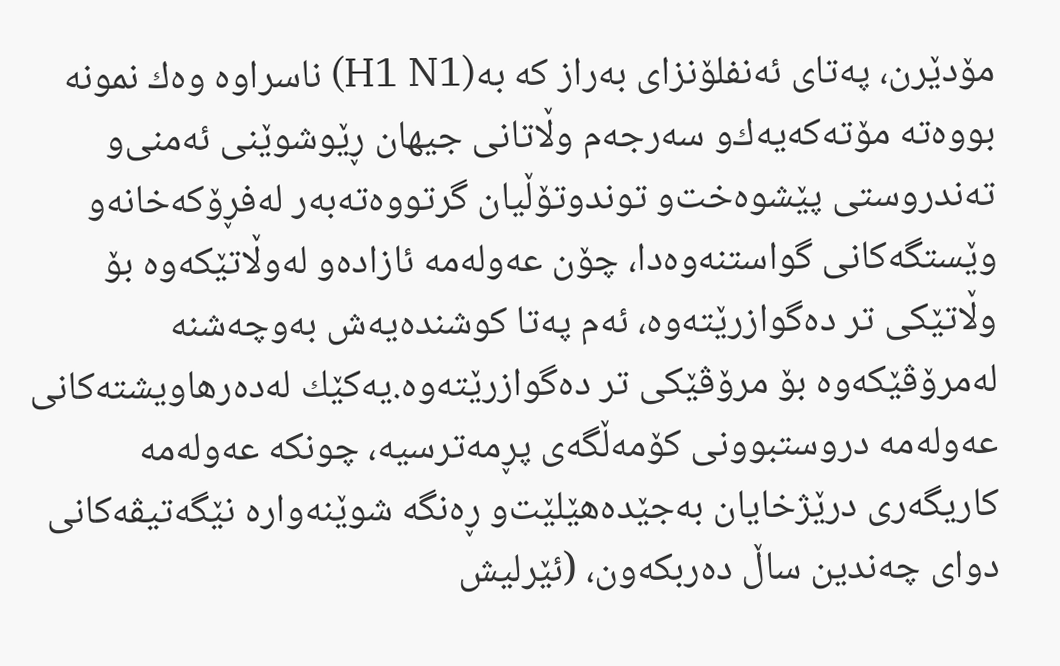مۆدێرن، په‌تای‌ ئه‌نفلۆنزای‌ به‌راز كه‌ به‌(H1 N1) ناسراوه‌ وه‌ك نمونه‌ بووه‌ته‌ مۆته‌كه‌یه‌ك‌و سه‌رجه‌م وڵاتانی‌ جیهان ڕێوشوێنی‌ ئه‌منی‌‌و ته‌ندروستی‌ پێشوه‌خت‌و توندوتۆڵیان گرتووه‌ته‌به‌ر له‌فڕۆكه‌خانه‌و وێستگه‌كانی‌ گواستنه‌وه‌دا، چۆن عه‌وله‌مه‌ ئازاده‌‌و له‌وڵاتێكه‌وه‌ بۆ وڵاتێكی‌ تر ده‌گوازرێته‌وه‌، ئه‌م په‌تا كوشنده‌یه‌ش به‌وچه‌شنه‌ له‌مرۆڤێكه‌وه‌ بۆ مرۆڤێكی‌ تر ده‌گوازرێته‌وه‌.یه‌كێك له‌ده‌رهاویشته‌كانی‌ عه‌وله‌مه‌ دروستبوونی‌ كۆمه‌ڵگه‌ی پڕمه‌ترسیه‌، چونكه‌ عه‌وله‌مه‌ كاریگه‌ری‌ درێژخایان به‌جێده‌هێلێت‌و ڕه‌نگه‌ شوێنه‌واره‌ نێگه‌تیڤه‌كانی‌ دوای‌ چه‌ندین ساڵ ده‌ربكه‌ون، (ئێرلیش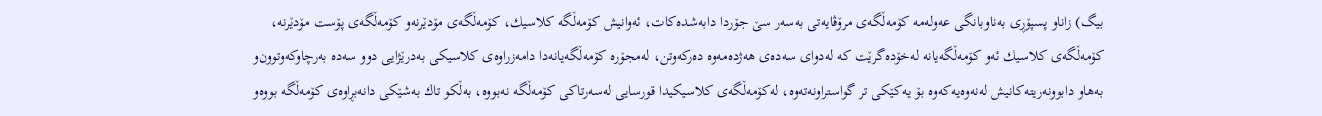بیگ) زاناو پسپۆڕی‌ به‌ناوبانگی‌ عه‌وله‌مه‌ كۆمه‌ڵگه‌ی‌ مرۆڤایه‌تی‌ به‌سه‌ر سێ‌ جۆردا دابه‌شده‌كات، ئه‌وانیش كۆمه‌ڵگه‌ كلاسیك، كۆمه‌ڵگه‌ی‌ مۆدێرنه‌‌و كۆمه‌ڵگه‌ی‌ پۆست مۆدێرنه‌، كۆمه‌ڵگه‌ی‌ كلاسیك ئه‌و كۆمه‌ڵگه‌یانه‌ له‌خۆده‌گرێت كه‌ له‌دوای‌ سه‌ده‌ی‌ هه‌ژده‌مه‌وه‌ ده‌ركه‌وتن، له‌مجۆره‌ كۆمه‌ڵگه‌یانه‌دا دامه‌زراوه‌ی‌ كلاسیكی‌ به‌درێژایی‌ دوو سه‌ده‌ به‌رچاوكه‌وتوون‌و به‌هاو دابوونه‌ریته‌كانیش له‌نه‌وه‌یه‌كه‌وه‌ بۆ یه‌كێكی‌ تر گواستراونه‌ته‌وه‌، له‌كۆمه‌ڵگه‌ی‌ كلاسیكیدا قورسایی‌ له‌سه‌رتاكی‌ كۆمه‌ڵگه‌ نه‌بووه‌، به‌ڵكو تاك به‌شێكی‌ دانه‌بڕاوه‌ی‌ كۆمه‌ڵگه‌ بووه‌و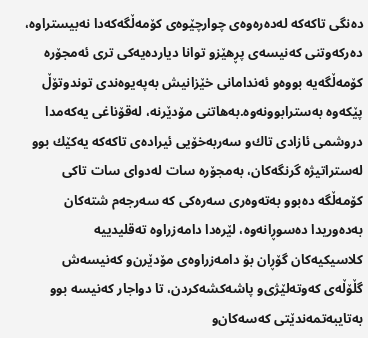ده‌نگی‌ تاكه‌كه‌ له‌ده‌ره‌وه‌ی‌ چوارچێوه‌ی‌ كۆمه‌ڵگه‌كه‌دا نه‌بیستراوه‌، ده‌ركه‌وتنی‌ كه‌نیسه‌ی‌ پڕهێزو توانا دیارده‌یه‌كی‌ تری‌ ئه‌مجۆره‌ كۆمه‌ڵگه‌یه‌ بووه‌‌و ئه‌ندامانی‌ خێزانیش به‌په‌یوه‌ندی‌ توندوتۆڵ پێكه‌وه‌ به‌سترابوونه‌وه‌.به‌هاتنی‌ مۆدێرنه‌، له‌قۆناغی‌ یه‌كه‌مدا دروشمی‌ ئازادی‌ تاك‌و سه‌ربه‌خۆیی‌ ئیراده‌ی‌ تاكه‌كه‌ یه‌كێك بوو له‌ستراتیژه‌ گرنگه‌كان، به‌مجۆره‌ سات له‌دوای‌ سات تاكی‌ كۆمه‌ڵگه‌ ده‌بوو به‌ته‌وه‌ری‌ سه‌ره‌كی‌ كه‌ سه‌رجه‌م شته‌كان به‌ده‌وریدا ده‌سوڕانه‌وه‌، لێره‌دا دامه‌زراوه‌ ته‌قلیدییه‌ كلاسیكیه‌كان گۆڕان بۆ دامه‌زراوه‌ی‌ مۆدێرن‌و كه‌نیسه‌ش گڵۆڵه‌ی‌ كه‌وته‌لێژی‌‌و پاشه‌كشه‌كردن، تا دواجار كه‌نیسه‌ بوو به‌تایبه‌تمه‌ندێتی‌ كه‌سه‌كان‌و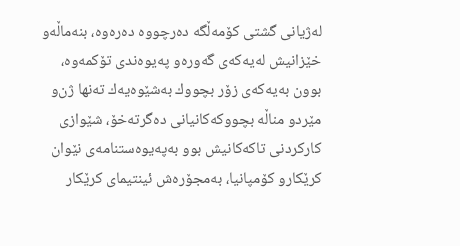له‌ژیانی‌ گشتی‌ كۆمه‌ڵگه‌ ده‌رچووه‌ ده‌ره‌وه‌، بنه‌ماڵه‌و خێزانیش له‌یه‌كه‌ی‌ گه‌وره‌و په‌یوه‌ندی‌ تۆكمه‌وه‌، بوون به‌یه‌كه‌ی‌ زۆر بچووك به‌شێوه‌یه‌ك ته‌نها ژن‌و مێردو مناڵه‌ بچووكه‌كانیانی‌ ده‌گرته‌خۆ، شێوازی‌ كاركردنی‌ تاكه‌كانیش بوو به‌په‌یوه‌ستنامه‌ی‌ نێوان كرێكارو كۆمپانیا، به‌مجۆره‌ش ئینتیمای‌ كرێكار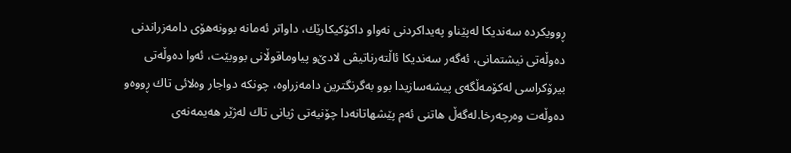ڕوویكرده‌ سه‌ندیكا له‌پێناو په‌یداكردنی‌ نه‌واو داكۆكیكارێك، داواتر ئه‌مانه‌ بوونه‌هۆی‌ دامه‌زراندنی‌ ده‌وڵه‌تی‌ نیشتمانی‌، ئه‌گه‌ر سه‌ندیكا ئاڵته‌رناتیڤی‌ لادێ‌‌و پیاوماقوڵانی‌ بووبێت، ئه‌وا ده‌وڵه‌تی‌ بیرۆكراسی‌ له‌كۆمه‌ڵگه‌ی‌ پیشه‌سازیدا بوو به‌گرنگترین دامه‌زراوه‌، چونكه‌ دواجار وه‌لائی‌ تاك ڕووه‌و ده‌وڵه‌ت وه‌رچه‌رخا.له‌گه‌ڵ هاتنی‌ ئه‌م پێشهاتانه‌دا چۆنیه‌تی‌ ژیانی‌ تاك له‌ژێر هه‌یمه‌نه‌ی‌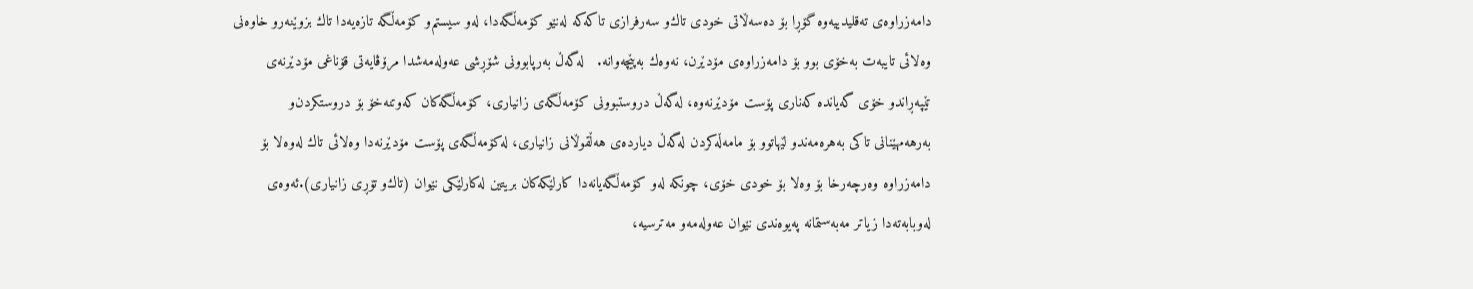دامه‌زراوه‌ی‌ ته‌قلیدییه‌وه‌ گۆڕا بۆ ده‌سه‌ڵاتی‌ خودی‌ تاك‌و سه‌رفرازی‌ تاكه‌كه‌ له‌نێو كۆمه‌ڵگه‌دا، له‌و سیستم‌و كۆمه‌ڵگه‌ تازه‌یه‌دا تاك بزوێنه‌رو خاوه‌نی‌ وه‌لائی‌ تایبه‌ت به‌خۆی‌ بوو بۆ دامه‌زراوه‌ی‌ مۆدێرن، نه‌وه‌ك به‌پێچه‌وانه‌.   له‌گه‌ڵ به‌رپابوونی‌ شۆڕشی‌ عه‌وله‌مه‌شدا مرۆڤایه‌تی‌ قۆناغی‌ مۆدێرنه‌ی‌ تێپه‌ڕاندو خۆی‌ گه‌یانده‌ كه‌ناری‌ پۆست مۆدێرنه‌وه‌، له‌گه‌ڵ دروستبوونی‌ كۆمه‌ڵگه‌ی‌ زانیاری‌، كۆمه‌ڵگه‌كان كه‌وتنه‌خۆ بۆ دروستكردن‌و به‌رهه‌مهێنانی‌ تاكی‌ به‌هره‌مه‌ندو لێهاتوو بۆ مامه‌ڵه‌كردن له‌گه‌ڵ دیارده‌ی‌ هه‌ڵقوڵانی‌ زانیاری‌، له‌كۆمه‌ڵگه‌ی‌ پۆست مۆدێرنه‌دا وه‌لائی‌ تاك له‌وه‌لا بۆ دامه‌زراوه‌ وه‌رچه‌رخا بۆ وه‌لا بۆ خودی‌ خۆی‌، چونكه‌ له‌و كۆمه‌ڵگه‌یانه‌دا كارلێكه‌كان بریتین له‌كارلێكی‌ نێوان (تاك‌و تۆڕی‌ زانیاری‌).ئه‌وه‌ی‌ له‌وبابه‌ته‌دا زیاتر مه‌به‌ستمانه‌ په‌یوه‌ندی‌ نێوان عه‌وله‌مه‌‌و مه‌ترسیه‌،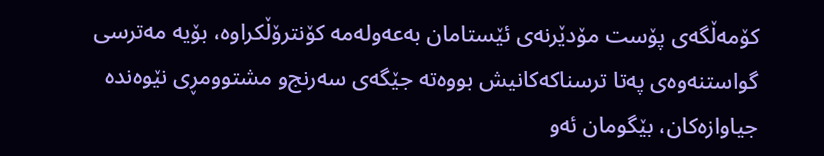كۆمه‌ڵگه‌ی‌ پۆست مۆدێرنه‌ی‌ ئێستامان به‌عه‌وله‌مه‌ كۆنترۆڵكراوه‌، بۆیه‌ مه‌ترسی‌ گواستنه‌وه‌ی‌ په‌تا ترسناكه‌كانیش بووه‌ته‌ جێگه‌ی‌ سه‌رنج‌و مشتوومڕی‌ نێوه‌نده‌ جیاوازه‌كان، بێگومان ئه‌و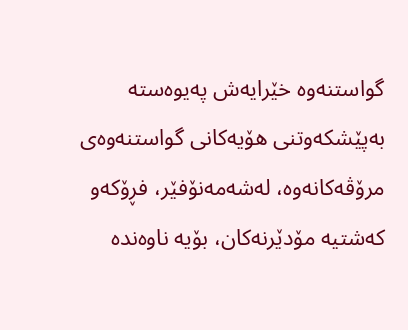گواستنه‌وه‌ خێرایه‌ش په‌یوه‌سته‌ به‌پێشكه‌وتنی‌ هۆیه‌كانی‌ گواستنه‌وه‌ی‌ مرۆڤه‌كانه‌وه‌، له‌شه‌مه‌نۆفێر، فڕۆكه‌و كه‌شتیه‌ مۆدێرنه‌كان، بۆیه‌ ناوه‌نده‌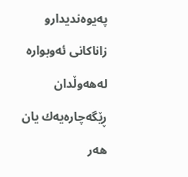په‌یوه‌ندیدار‌و زاناكانی‌ ئه‌وبواره‌ له‌هه‌وڵدان ڕێگه‌چاره‌یه‌ك یان هه‌ر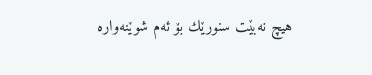هیچ نه‌بێت سنورێك بۆ ئه‌م شوێنه‌واره‌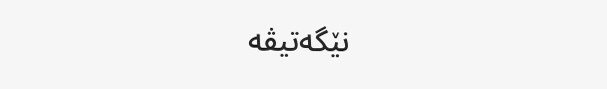نێگه‌تیڤه‌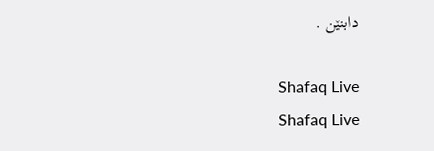دابنێن .

Shafaq Live
Shafaq Live